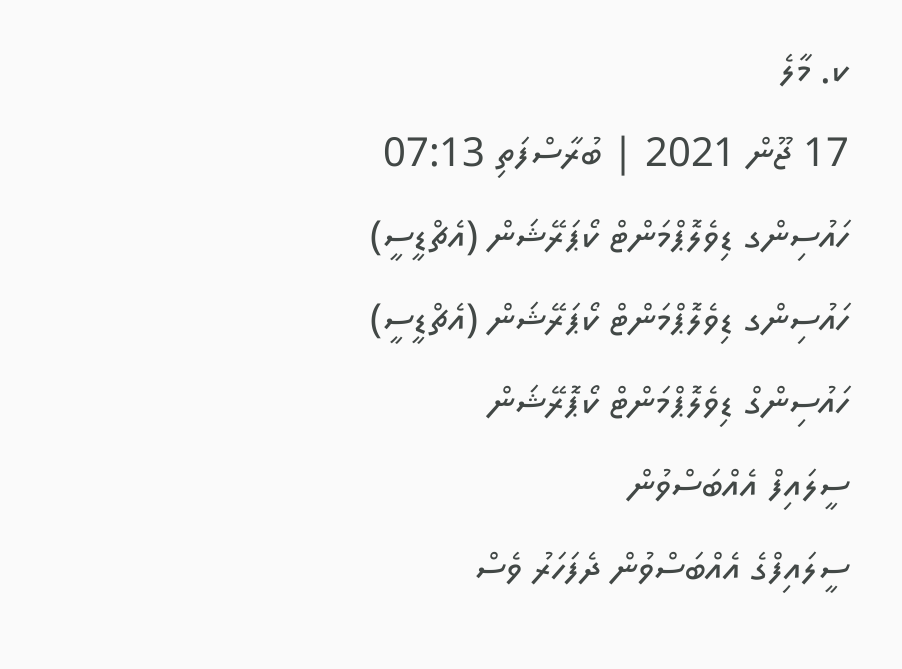ކ. މާލެ
17 ޖޫން 2021 | ބުރާސްފަތި 07:13
ހައުސިންގ ޑިވެލޮޕްމަންޓް ކޯޕަރޭޝަން (އެޗްޑީސީ)
ހައުސިންގ ޑިވެލޮޕްމަންޓް ކޯޕަރޭޝަން (އެޗްޑީސީ)
ހައުސިންގް ޑިވެލޮޕްމަންޓް ކޯޕޮރޭޝަން
ސީލައިފް އެއްބަސްވުން
ސީލައިފްގެ އެއްބަސްވުން ދެފަހަރު ވެސް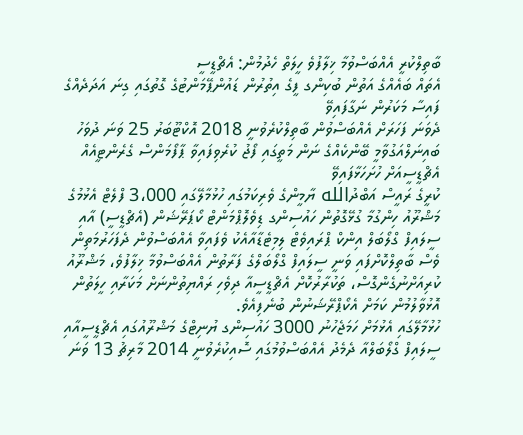ބާތިލްކުރީ އެއްބަސްވުމާ ޚިލާފުވެ ހީލަތް ހެދުމުން: އެޗްޑީސީ
އެތައް ބައެއްގެ އަތުން ބުކިންގ ފީގެ އިތުރުން ޑައުންޕޭމަންޓުގެ ގޮތުގައި ގިނަ އަދަދެއްގެ ފައިސާ މަކަރުން ނަގާފައިވޭ
ދެވަނަ ފަހަރަށް އެއްބަސްވުން ބާތިލްކުރެވުނީ 2018 އޮކްޓޫބަރު 25 ވަނަ ދުވަހު
ބައިނަލްއަގުވާމީ ބޭންކެއްގެ ނަން މަތީގައި ފޯޖު ކުރެވިފައިވާ ޕާފޯމަންސް ގެރެންޓީއެއް އެޗްޑީސީއަށް ހުށަހަޅާފައިވޭ
ކުރީގެ ރައީސް އަބްދުالله ޔާމީންގެ ވެރިކަމުގައި ހުޅުމާލޭގައި 3،000 ފްލެޓް އެޅުމުގެ މަޝްރޫއު ހިންގުމާ ގުޅޭގޮތުން ހައުސިންގ ޑިވެލޮޕްމަންޓް ކޯޕަރޭޝަން (އެޗްޑީސީ) އާއި ސީލައިފް ގްލޯބަލް އިންކް ޕްރައިވެޓް ލިމިޓެޑާއާއެކު ވެފައިވާ އެއްބަސްވުން ދެފަހަރުމަތިން ވެސް ބާތިލްކޮށްފައި ވަނީ ސީލައިފް ގްލޯބަލްގެ ފަރާތުން އެއްބަސްވުމާ ޚިލާފުވެ، މަޝްރޫއު ކުރިއަށްނުގެންގޮސް، ތަކުރާރުކޮށް އެޗްޑީސީއާ ދިވެހި ރައްޔިތުންނަށް މަކަރާއި ހީލަތުން އޮޅުވާލުމުން ކަމަށް އެކޯޕްރޭޝަނުން ބުނެފިއެވެ.
ހުޅުމާލޭގައި އެޅުމަށް ހަމަޖެހުނު 3000 ހައުސިންގ ޔުނިޓްގެ މަޝްރޫއުގައި އެޗްޑީސީއާއި ސީލައިފް ގްލޯބަލްއާ ދެމެދު އެއްބަސްވުމުގައި ސޮއިކުރެވުނީ 2014 މާރިޗު 13 ވަނަ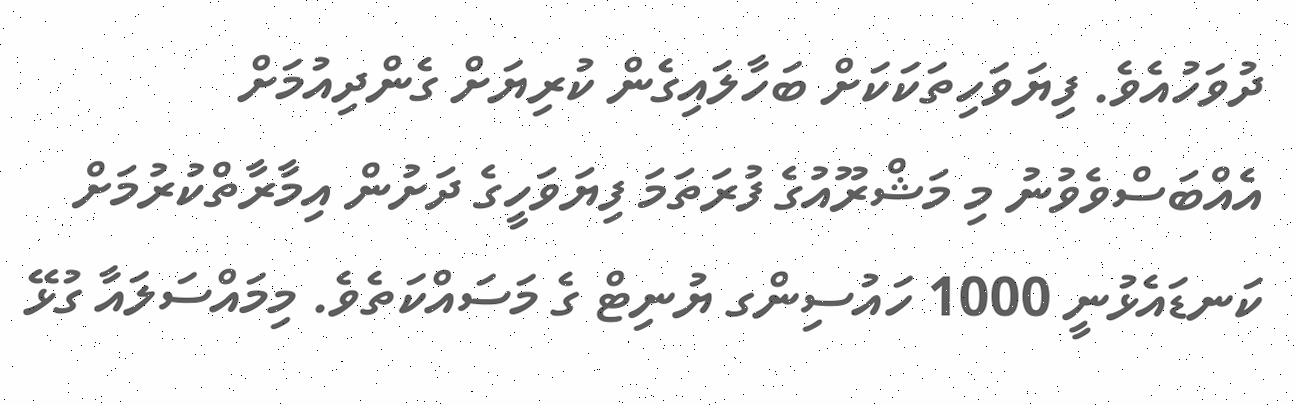ދުވަހުއެވެ. ފިޔަވަހިތަކަކަށް ބަހާލައިގެން ކުރިޔަށް ގެންދިއުމަށް އެއްބަސްވެވުނު މި މަޝްރޫއުގެ ފުރަތަމަ ފިޔަވަހީގެ ދަށުން އިމާރާތްކުރުމަށް ކަނޑައެޅުނީ 1000 ހައުސިންގ ޔުނިޓް ގެ މަސައްކަތެވެ. މިމައްސަލައާ ގުޅޭ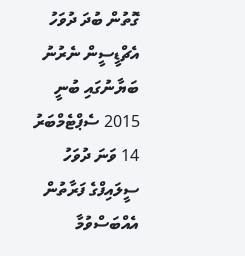ގޮތުން ބުދަ ދުވަހު އެޗްޑީސީން ނެރުނު ބަޔާނުގައި ބުނީ 2015 ސެޕްޓެމްބަރު 14 ވަނަ ދުވަހު ސީލައިފްގެ ފަރާތުން އެއްބަސްވުމާ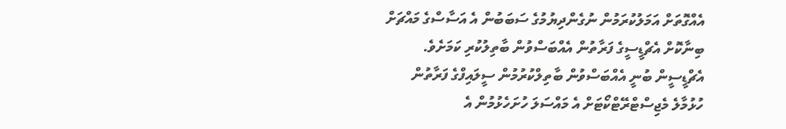އެއްގޮތަށް އަމަލުކުރަމުން ނުގެންދިޔުމުގެ ސަބަބުން އެ އަސާސްގެ މައްޗަށް ބިނާކޮށް އެޗްޑީސީގެ ފަރާތުން އެއްބަސްވުން ބާތިލުކުރި ކަމަށެވެ.
އެޗްޑީސީން ބުނީ އެއްބަސްވުން ބާތިލްކުރުމުން ސީލައިފްގެ ފަރާތުން ހުޅުމާލެ މެޖިސްޓްރޭޓްކޯޓަށް އެ މައްސަލަ ހުށަހެޅުމުން އެ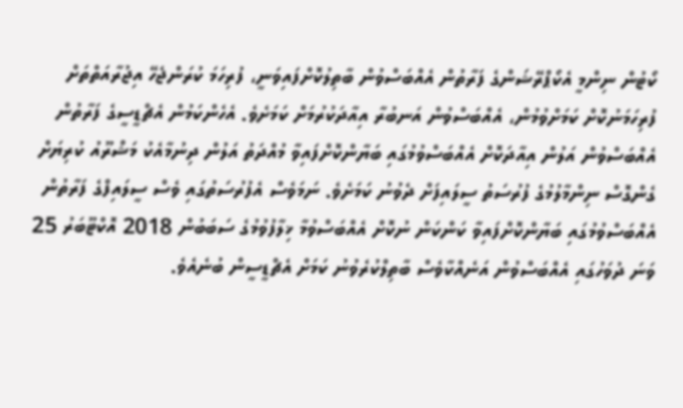ކޯޓުން ނިންމީ އެކޯޕްރޭޝަންގެ ފަރާތުން އެއްބަސްވުން ބާތިލުކޮށްފައިވަނީ، ފުރިހަމަ ކުރަންޖެހޭ އިޖުރާއަތްތަށް ފުރިހަމަނުކޮށް ކަމަށްވުމުން، އެއްބަސްވުން އަނބުރާ އިއާދަކުރުމަށް ކަމަށެވެ. އެހެންކަމުން އެޗްޑީސީގެ ފަރާތުން އެއްބަސްވުން އަލުން އިއާދަކޮށް އެއްބަސްވުމުގައި ބަޔާންކޮށްފައިވާ މުއްދަތު އަލުން ދިނުމާއެކު މަޝްރޫއު ކުރިޔަށް ގެންގޮސް ނިންމާލުމުގެ ފުރުސަތު ސީލައިފަށް ދެވުނު ކަމަށެވެ. ނަމަވެސް އެފުރުސަތުގައި ވެސް ސީލައިފްގެ ފަރާތުން އެއްބަސްވުމުގައި ބަޔާންކޮށްފައިވާ ކަންކަން ނުކޮށް އެއްބަސްވުމާ ޚިލާފުވުމުގެ ސަބަބުން 2018 އޮކްޓޫބަރު 25 ވަނަ ދުވަހުގައި އެއްބަސްވުން އަނެއްކާވެސް ބާތިލްކުރެވުނު ކަމަށް އެޗްޑީސީން ބުނެއެވެ.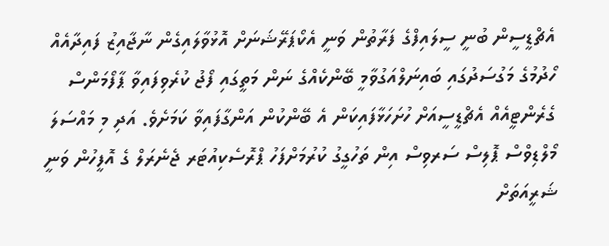އެޗްޑީސީން ބުނީ ސީލައިފްގެ ފަރާތުން ވަނީ އެކޯޕަރޭޝަނަށް އޮޅުވާލައިގެން ނާޖާއިޒު ފައިދާއެއް ހޯދުމުގެ މަގުސަދުގައި ބައިނަލްއަގުވާމީ ބޭންކެއްގެ ނަން މަތީގައި ފޯޖު ކުރެވިފައިވާ ޕާފޯމަންސް ގެރެންޓީއެއް އެޗްޑީސީއަށް ހުށަހަޅާފައިކަން އެ ބޭންކުން އަންގާފައިވާ ކަމަށެވެ. އަދި މި މައްސަލަ މޯލްޑިވްސް ޕޮލިސް ސަރވިސް އިން ތަހުގީގު ކުރުމަށްފަހު ޕްރޮސެކިއުޓަރ ޖެނެރަލް ގެ އޮފީހުން ވަނީ ޝަރީއަތަށް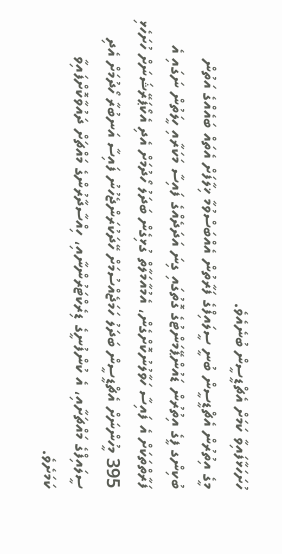ހުށަހަޅާފައިވާ ކަމަށް އެޗްޑީސީން ބުނެއެވެ.
މީގެ އިތުރުން އެޗްޑީސީން ބުނީ ސީލައިފްގެ ފަރާތުން އެއްބަސްވުމާ ޚިލާފަށް އެތައް ބައެއްގެ އަތުން ބުކިންގ ފީގެ އިތުރުން ޑައުންޕޭމަންޓުގެ ގޮތުގައި ގިނަ އަދަދެއްގެ ފައިސާ މަކަރާއި ހީލަތުން ނަގައި އެ ފަރާތްތަކަށް އެ ފައިސާ ހަވާލުނުކޮށްގެން، އެމުއާމަލާތް ގުޅިގެން ބަދަލު ހޯދުމަށް އެދި އެކޯޕަރޭޝަނަށް ހުށަހެޅި 395 މީހުންނަށް އެޗްޑީސީން ބަދަލު ހަމަޖެއްސުމަށް ހޭދަކުރަންޖެހުނު ފައިސާ އަނބުރާ ހޯދުމަށް އެދި ސީލައިފްގެ މައްޗަށާއި، އެ ކުންފުނީގެ ޑިރެކްޓަރުންނާއި، ހިއްސާދާރުންގެ މައްޗަށް ދައުވާކޮށްފައިވާ ކަމަށެވެ.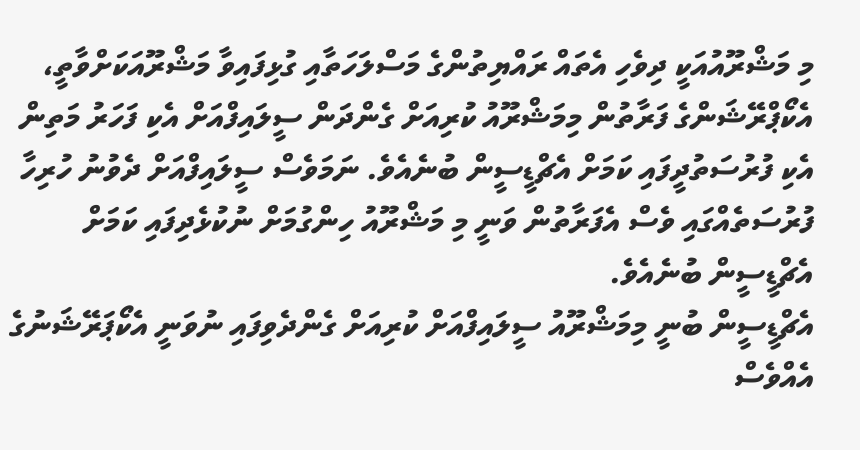މި މަޝްރޫއުއަކީ ދިވެހި އެތައް ރައްޔިތުންގެ މަސްލަހަތާއި ގުޅިފައިވާ މަޝްރޫއަކަށްވާތީ، އެކޯޕްރޭޝަންގެ ފަރާތުން މިމަޝްރޫއު ކުރިއަށް ގެންދަން ސީލައިފްއަށް އެކި ފަހަރު މަތިން އެކި ފުރުސަތުދީފައި ކަމަށް އެޗްޑީސީން ބުނެއެވެ. ނަމަވެސް ސީލައިފްއަށް ދެވުނު ހުރިހާ ފުރުސަތެއްގައި ވެސް އެފަރާތުން ވަނީ މި މަޝްރޫއު ހިންގުމަށް ނުކުޅެދިފައި ކަމަށް އެޗްޑީސީން ބުނެއެވެ.
އެޗްޑީސީން ބުނީ މިމަޝްރޫއު ސީލައިފްއަށް ކުރިއަށް ގެންދެވިފައި ނުވަނީ އެކޯޕަރޭޝަނުގެ އެއްވެސް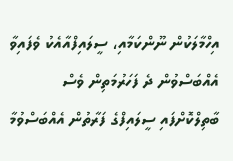އިހްމާލަކުން ނޫންކަމާއި، ސީލައިފްއާއެކު ވެފައިވާ އެއްބަސްވުން ދެ ފަހަރުމަތިން ވެސް ބާތިލްކޮށްފައި ސީލައިފްގެ ފަރާތުން އެއްބަސްވުމާ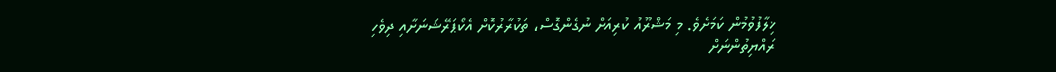ޚިލާފުވުމުން ކަމަށެވެ. މި މަޝްރޫއު ކުރިއަށް ނުގެންގޮސް، ތަކުރާރުކޮށް އެކޯޕަރޭޝަނަށާއި ދިވެހި ރައްޔިތުންނަށް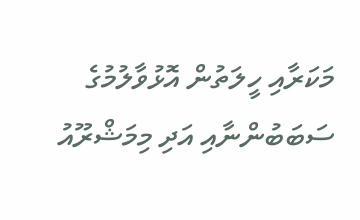މަކަރާއި ހީލަތުން އޮޅުވާލުމުގެ ސަބަބުންނާއި އަދި މިމަޝްރޫއު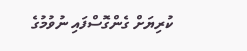ކުރިޔަށް ގެންގޮސްފައި ނުވުމުގެ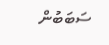ސަބަބުން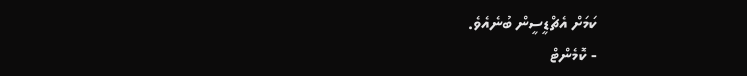ކަމަށް އެޗްޑީސީން ބުނެއެވެ.
- ކޮމެންޓް